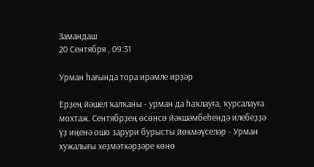Замандаш
20 Сентября , 09:31

Урман һағында тора ирәмле ирҙәр

Ерҙең йәшел ҡалҡаны - урман да һаҡлауға, ҡурсалауға мохтаж. Сентябрҙең өсөнсө йәкшәмбеһендә илебеҙҙә үҙ иңенә ошо зарури бурысты йөкмәүселәр - Урман хужалығы хеҙмәткәрҙәре көнө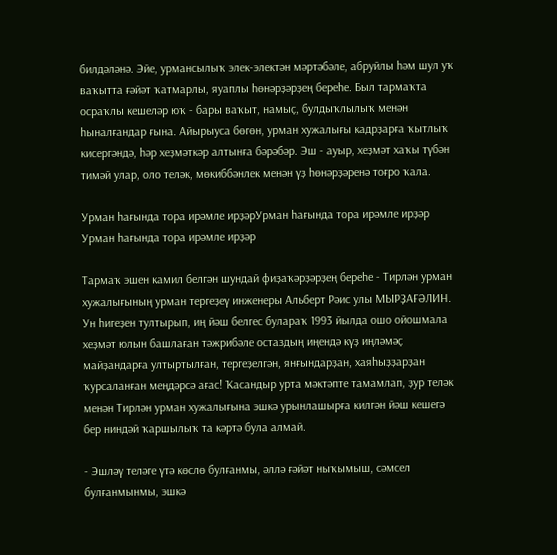билдәләнә. Эйе, урмансылыҡ элек-электән мәртәбәле, абруйлы һәм шул уҡ ваҡытта ғәйәт ҡатмарлы, яуаплы һөнәрҙәрҙең береһе. Был тармаҡта осраҡлы кешеләр юҡ - бары ваҡыт, намыҫ, булдыҡлылыҡ менән һыналғандар ғына. Айырыуса бөгөн, урман хужалығы кадрҙарға ҡытлыҡ кисергәндә, һәр хеҙмәткәр алтынға бәрәбәр. Эш - ауыр, хеҙмәт хаҡы түбән тимәй улар, оло теләк, мөкиббәнлек менән үҙ һөнәрҙәренә тоғро ҡала.

Урман һағында тора ирәмле ирҙәрУрман һағында тора ирәмле ирҙәр
Урман һағында тора ирәмле ирҙәр

Тармаҡ эшен камил белгән шундай фиҙаҡәрҙәрҙең береһе - Тирлән урман хужалығының урман тергеҙеү инженеры Альберт Рәис улы МЫРҘАҒӘЛИН. Ун һигеҙен тултырып, иң йәш белгес булараҡ 1993 йылда ошо ойошмала хеҙмәт юлын башлаған тәжрибәле остаздың иңендә күҙ иңләмәҫ майҙандарға ултыртылған, тергеҙелгән, янғындарҙан, хаяһыҙҙарҙан ҡурсаланған меңдәрсә ағас! Ҡасандыр урта мәктәпте тамамлап, ҙур теләк менән Тирлән урман хужалығына эшкә урынлашырға килгән йәш кешегә бер ниндәй ҡаршылыҡ та кәртә була алмай.

- Эшләү теләге үтә көслө булғанмы, әллә ғәйәт ныҡымыш, сәмсел булғанмынмы, эшкә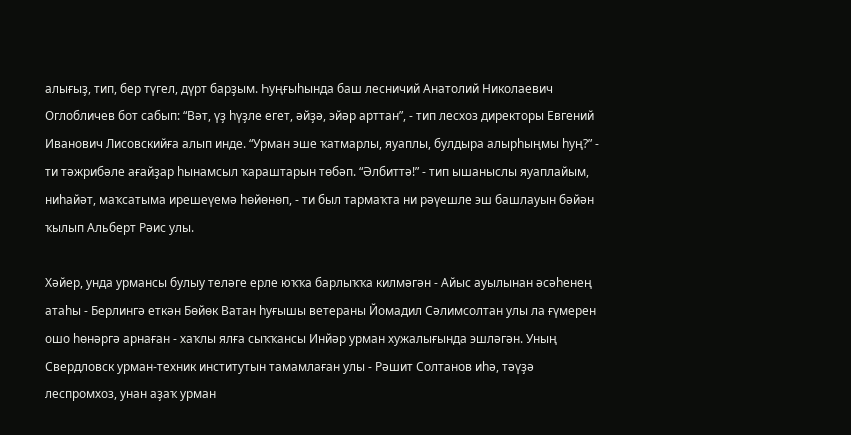алығыҙ, тип, бер түгел, дүрт барҙым. Һуңғыһында баш лесничий Анатолий Николаевич Оглобличев бот сабып: “Вәт, үҙ һүҙле егет, әйҙә, эйәр арттан”, - тип лесхоз директоры Евгений Иванович Лисовскийға алып инде. “Урман эше ҡатмарлы, яуаплы, булдыра алырһыңмы һуң?” - ти тәжрибәле ағайҙар һынамсыл ҡараштарын төбәп. “Әлбиттә!” - тип ышаныслы яуаплайым, ниһайәт, маҡсатыма ирешеүемә һөйөнөп, - ти был тармаҡта ни рәүешле эш башлауын бәйән ҡылып Альберт Рәис улы.

Хәйер, унда урмансы булыу теләге ерле юҡҡа барлыҡҡа килмәгән - Айыс ауылынан әсәһенең атаһы - Берлингә еткән Бөйөк Ватан һуғышы ветераны Йомадил Сәлимсолтан улы ла ғүмерен ошо һөнәргә арнаған - хаҡлы ялға сыҡҡансы Инйәр урман хужалығында эшләгән. Уның Свердловск урман-техник институтын тамамлаған улы - Рәшит Солтанов иһә, тәүҙә леспромхоз, унан аҙаҡ урман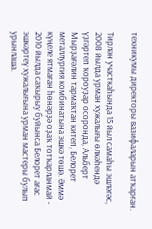техникумы директоры вазифаларын атҡарған.

Тирлән участкаһында 15 йыл самаһы эшләгәс, 2008 йылда урман хужалығы өлкәһендә үҙгәртеп ҡороуҙар осоронда, Альберт Мырҙағәлин тармаҡтан китеп, Белорет металлургия комбинатына эшкә төшә. Әммә күңеле ятмаған һөнәрҙә оҙаҡ тотҡарланмай - 2010 йылда саҡырыу буйынса Белорет ағас эшкәртеү хужалығына урман мастеры булып урынлаша.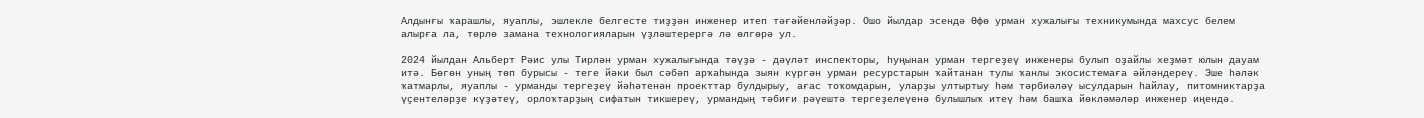Алдынғы ҡарашлы, яуаплы, эшлекле белгесте тиҙҙән инженер итеп тәғәйенләйҙәр. Ошо йылдар эсендә Өфө урман хужалығы техникумында махсус белем алырға ла, төрлө замана технологияларын үҙләштерергә лә өлгөрә ул.

2024 йылдан Альберт Рәис улы Тирлән урман хужалығында тәүҙә - дәүләт инспекторы, һуңынан урман тергеҙеү инженеры булып оҙайлы хеҙмәт юлын дауам итә. Бөгөн уның төп бурысы - теге йәки был сәбәп арҡаһында зыян күргән урман ресурстарын ҡайтанан тулы ҡанлы экосистемаға әйләндереү. Эше һәләк ҡатмарлы, яуаплы - урманды тергеҙеү йәһәтенән проекттар булдырыу, ағас тоҡомдарын, уларҙы ултыртыу һәм тәрбиәләү ысулдарын һайлау, питомниктарҙа үҫентеләрҙе күҙәтеү, орлоҡтарҙың сифатын тикшереү, урмандың тәбиғи рәүештә тергеҙелеүенә булышлыҡ итеү һәм башҡа йөкләмәләр инженер иңендә.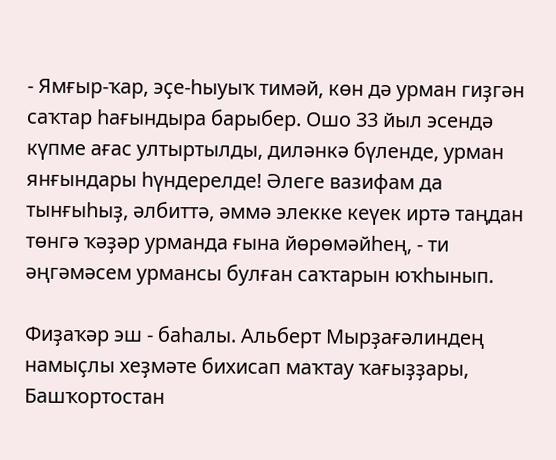- Ямғыр-ҡар, эҫе-һыуыҡ тимәй, көн дә урман гиҙгән саҡтар һағындыра барыбер. Ошо 33 йыл эсендә күпме ағас ултыртылды, диләнкә бүленде, урман янғындары һүндерелде! Әлеге вазифам да тынғыһыҙ, әлбиттә, әммә элекке кеүек иртә таңдан төнгә ҡәҙәр урманда ғына йөрөмәйһең, - ти әңгәмәсем урмансы булған саҡтарын юҡһынып.

Фиҙаҡәр эш - баһалы. Альберт Мырҙағәлиндең намыҫлы хеҙмәте бихисап маҡтау ҡағыҙҙары, Башҡортостан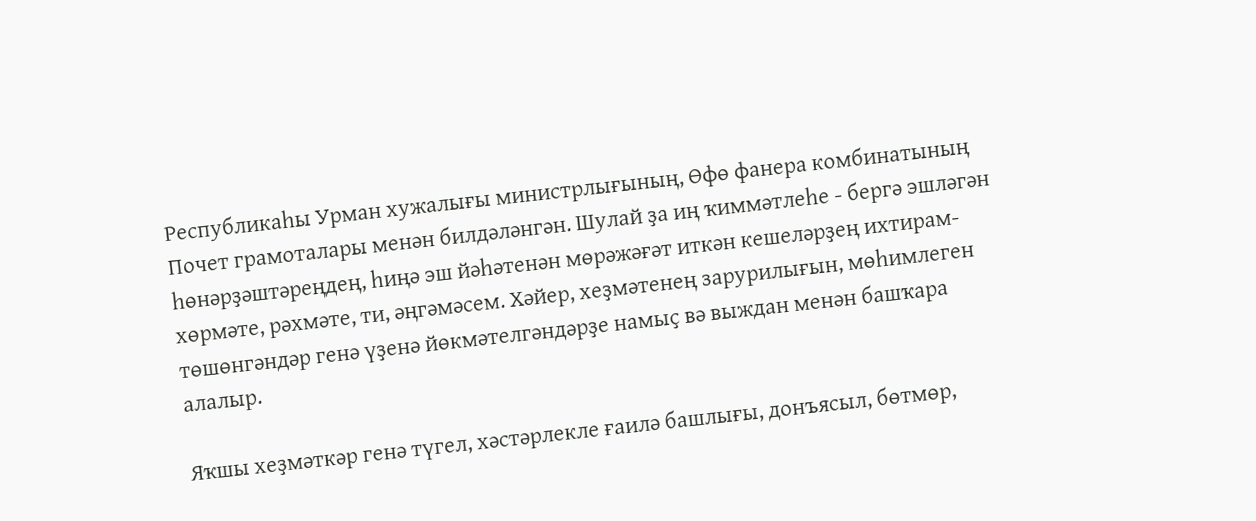Республикаһы Урман хужалығы министрлығының, Өфө фанера комбинатының Почет грамоталары менән билдәләнгән. Шулай ҙа иң ҡиммәтлеһе - бергә эшләгән һөнәрҙәштәреңдең, һиңә эш йәһәтенән мөрәжәғәт иткән кешеләрҙең ихтирам-хөрмәте, рәхмәте, ти, әңгәмәсем. Хәйер, хеҙмәтенең зарурилығын, мөһимлеген төшөнгәндәр генә үҙенә йөкмәтелгәндәрҙе намыҫ вә выждан менән башҡара алалыр.

Яҡшы хеҙмәткәр генә түгел, хәстәрлекле ғаилә башлығы, донъясыл, бөтмөр,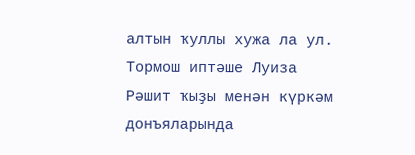алтын ҡуллы хужа ла ул. Тормош иптәше Луиза Рәшит ҡыҙы менән күркәм донъяларында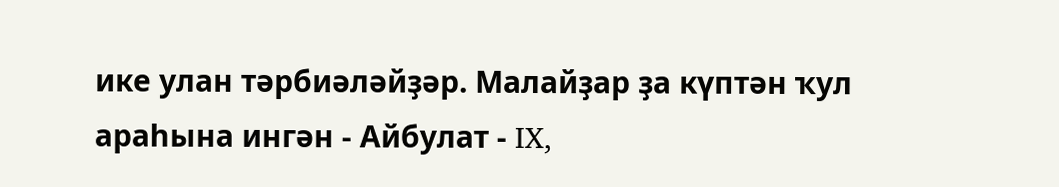ике улан тәрбиәләйҙәр. Малайҙар ҙа күптән ҡул араһына ингән - Айбулат - IX,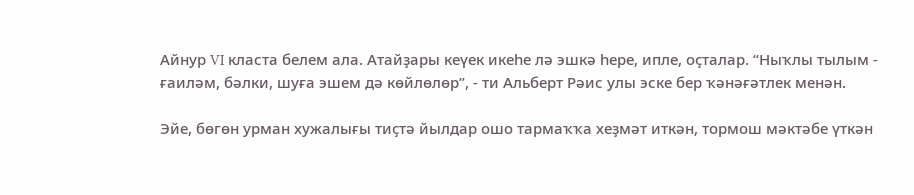Айнур VI класта белем ала. Атайҙары кеүек икеһе лә эшкә һере, ипле, оҫталар. “Ныҡлы тылым - ғаиләм, бәлки, шуға эшем дә көйлөлөр”, - ти Альберт Рәис улы эске бер ҡәнәғәтлек менән.

Эйе, бөгөн урман хужалығы тиҫтә йылдар ошо тармаҡҡа хеҙмәт иткән, тормош мәктәбе үткән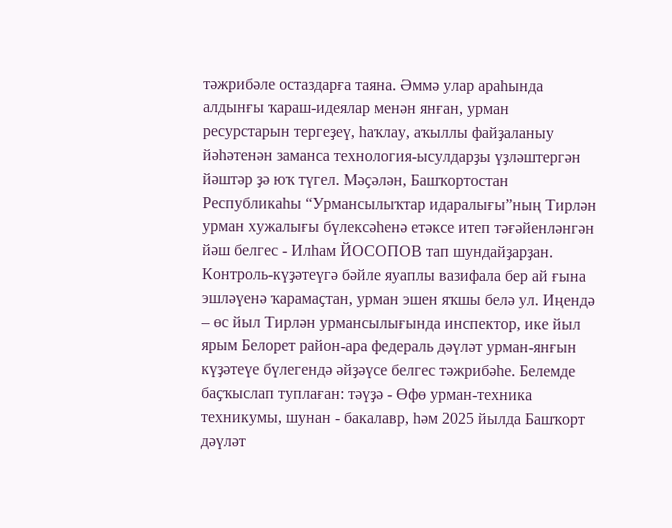тәжрибәле остаздарға таяна. Әммә улар араһында алдынғы ҡараш-идеялар менән янған, урман ресурстарын тергеҙеү, һаҡлау, аҡыллы файҙаланыу йәһәтенән заманса технология-ысулдарҙы үҙләштергән йәштәр ҙә юҡ түгел. Мәҫәлән, Башҡортостан Республикаһы “Урмансылыҡтар идаралығы”ның Тирлән урман хужалығы бүлексәһенә етәксе итеп тәғәйенләнгән йәш белгес - Илһам ЙОСОПОВ тап шундайҙарҙан. Контроль-күҙәтеүгә бәйле яуаплы вазифала бер ай ғына эшләүенә ҡарамаҫтан, урман эшен яҡшы белә ул. Иңендә – өс йыл Тирлән урмансылығында инспектор, ике йыл ярым Белорет район-ара федераль дәүләт урман-янғын күҙәтеүе бүлегендә әйҙәүсе белгес тәжрибәһе. Белемде баҫҡыслап туплаған: тәүҙә - Өфө урман-техника техникумы, шунан - бакалавр, һәм 2025 йылда Башҡорт дәүләт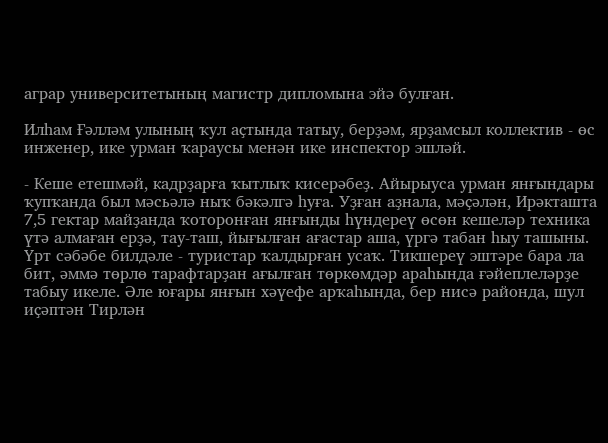аграр университетының магистр дипломына эйә булған.

Илһам Ғәлләм улының ҡул аҫтында татыу, берҙәм, ярҙамсыл коллектив - өс инженер, ике урман ҡараусы менән ике инспектор эшләй.

- Кеше етешмәй, кадрҙарға ҡытлыҡ кисерәбеҙ. Айырыуса урман янғындары ҡупҡанда был мәсьәлә ныҡ бәкәлгә һуға. Уҙған аҙнала, мәҫәлән, Ирәкташта 7,5 гектар майҙанда ҡоторонған янғынды һүндереү өсөн кешеләр техника үтә алмаған ерҙә, тау-таш, йығылған ағастар аша, үргә табан һыу ташыны. Үрт сәбәбе билдәле - туристар ҡалдырған усаҡ. Тикшереү эштәре бара ла бит, әммә төрлө тарафтарҙан ағылған төркөмдәр араһында ғәйеплеләрҙе табыу икеле. Әле юғары янғын хәүефе арҡаһында, бер нисә районда, шул иҫәптән Тирлән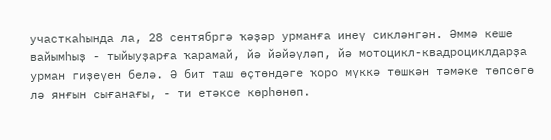участкаһында ла, 28 сентябргә ҡәҙәр урманға инеү сикләнгән. Әммә кеше вайымһыҙ - тыйыуҙарға ҡарамай, йә йәйәүләп, йә мотоцикл-квадроциклдарҙа урман гиҙеүен белә. Ә бит таш өҫтөндәге ҡоро мүккә төшкән тәмәке төпсөгө лә янғын сығанағы, - ти етәксе көрһөнөп.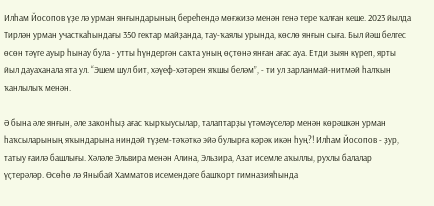Илһам Йосопов үҙе лә урман янғындарының береһендә мөғжизә менән генә тере ҡалған кеше. 2023 йылда Тирлән урман участкаһындағы 350 гектар майҙанда, тау-ҡаялы урында, көслө янғын сыға. Был йәш белгес өсөн тәүге ауыр һынау була - утты һүндергән саҡта уның өҫтөнә янған ағас ауа. Етди зыян күреп, ярты йыл дауаханала ята ул. “Эшем шул бит, хәүеф-хәтәрен яҡшы беләм”, - ти ул зарланмай-нитмәй һалҡын ҡанлылыҡ менән.

Ә бына әле янғын, әле законһыҙ ағас ҡырҡыусылар, талаптарҙы үтәмәүселәр менән көрәшкән урман һаҡсыларының яҡындарына ниндәй түҙем-тәҡәткә эйә булырға кәрәк икән һуң?! Илһам Йосопов - ҙур, татыу ғаилә башлығы. Хәләле Эльвира менән Алина, Эльзира, Азат исемле аҡыллы, рухлы балалар үҫтерәләр. Өсөһө лә Яныбай Хамматов исемендәге башҡорт гимназияһында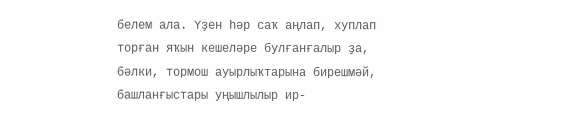белем ала. Үҙен һәр саҡ аңлап, хуплап торған яҡын кешеләре булғанғалыр ҙа, бәлки, тормош ауырлыҡтарына бирешмәй, башланғыстары уңышлылыр ир-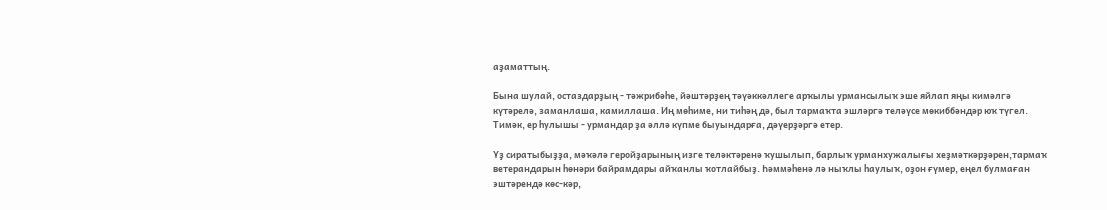аҙаматтың.

Бына шулай, остаздарҙың - тәжрибәһе, йәштәрҙең тәүәккәллеге арҡылы урмансылыҡ эше яйлап яңы кимәлгә күтәрелә, заманлаша, камиллаша. Иң мөһиме, ни тиһәң дә, был тармаҡта эшләргә теләүсе мөкиббәндәр юҡ түгел. Тимәк, ер һулышы - урмандар ҙа әллә күпме быуындарға, дәүерҙәргә етер.

Үҙ сиратыбыҙҙа, мәҡәлә геройҙарының изге теләктәренә ҡушылып, барлыҡ урманхужалығы хеҙмәткәрҙәрен,тармаҡ ветерандарын һөнәри байрамдары айҡанлы ҡотлайбыҙ. Һәммәһенә лә ныҡлы һаулыҡ, оҙон ғүмер, еңел булмаған эштәрендә көс-кәр,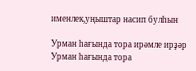именлек,уңыштар насип булһын

Урман һағында тора ирәмле ирҙәр
Урман һағында тора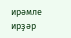ирәмле ирҙәр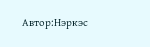Автор:Нэркэс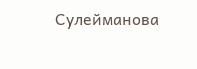Сулейманова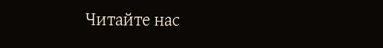Читайте нас